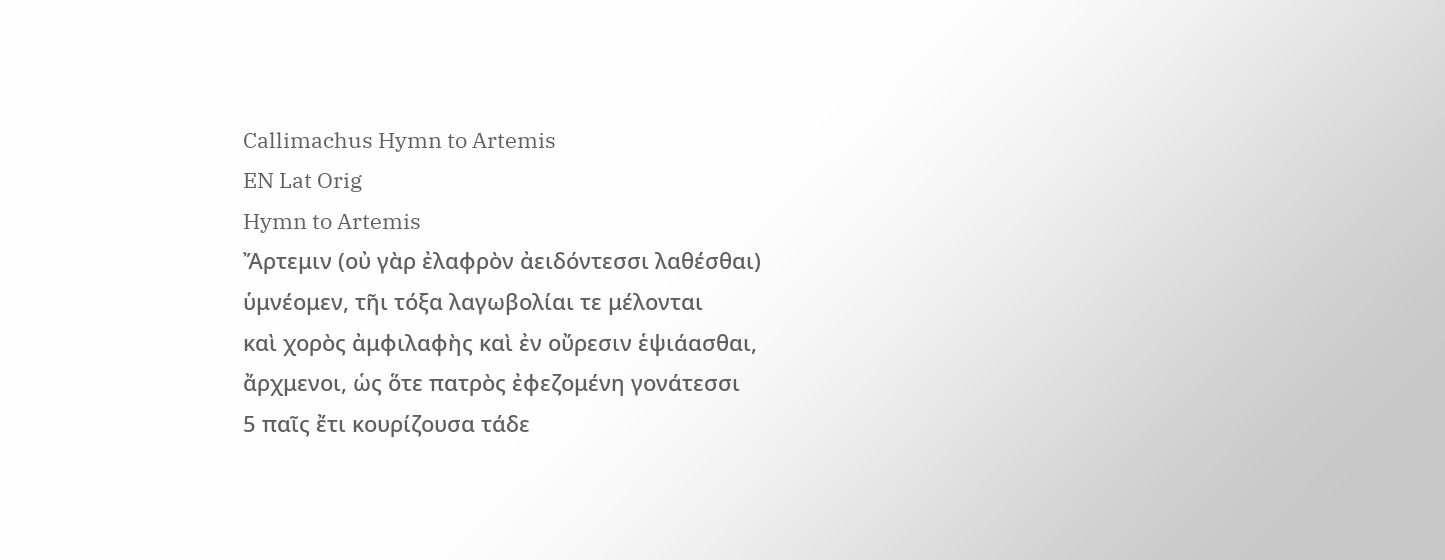Callimachus Hymn to Artemis
EN Lat Orig
Hymn to Artemis
Ἄρτεμιν (οὐ γὰρ ἐλαφρὸν ἀειδόντεσσι λαθέσθαι)
ὑμνέομεν, τῆι τόξα λαγωβολίαι τε μέλονται
καὶ χορὸς ἀμφιλαφὴς καὶ ἐν οὔρεσιν ἑψιάασθαι,
ἄρχμενοι, ὡς ὅτε πατρὸς ἐφεζομένη γονάτεσσι
5 παῖς ἔτι κουρίζουσα τάδε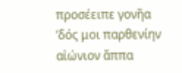προσέειπε γονῆα
ʼδός μοι παρθενίην αἰώνιον ἄππα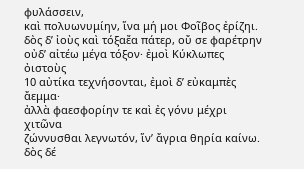φυλάσσειν,
καὶ πολυωνυμίην, ἵνα μή μοι Φοῖβος ἐρίζηι.
δὸς δʼ ἰοὺς καὶ τόξαἔα πάτερ, οὔ σε φαρέτρην
οὐδʼ αἰτέω μέγα τόξον· ἐμοὶ Κύκλωπες ὀιστοὺς
10 αὐτίκα τεχνήσονται, ἐμοὶ δʼ εὐκαμπὲς ἄεμμα·
ἀλλὰ φαεσφορίην τε καὶ ἐς γόνυ μέχρι χιτῶνα
ζώννυσθαι λεγνωτόν, ἵνʼ ἄγρια θηρία καίνω.
δὸς δέ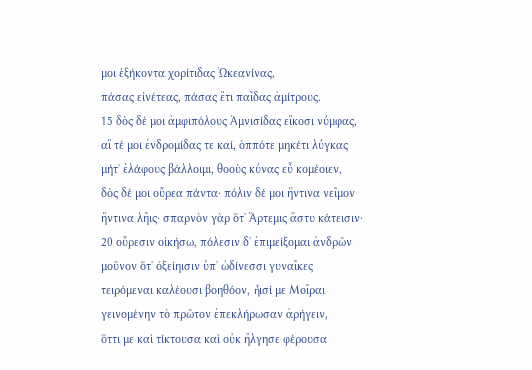μοι ἑξήκοντα χορίτιδας Ὠκεανίνας,
πάσας εἰνέτεας, πάσας ἔτι παῖδας ἀμίτρους.
15 δὸς δέ μοι ἀμφιπόλους Ἀμνισίδας εἴκοσι νύμφας,
αἵ τέ μοι ἐνδρομίδας τε καί, ὁππότε μηκέτι λύγκας
μήτʼ ἐλάφους βάλλοιμι, θοοὺς κύνας εὖ κομέοιεν,
δὸς δέ μοι οὔρεα πάντα· πόλιν δέ μοι ἥντινα νεῖμον
ἥντινα λῆις· σπαρνὸν γὰρ ὅτʼ Ἄρτεμις ἄστυ κάτεισιν·
20 οὔρεσιν οἰκήσω, πόλεσιν δʼ ἐπιμείξομαι ἀνδρῶν
μοῦνον ὅτʼ ὀξείηισιν ὑπʼ ὠδίνεσσι γυναῖκες
τειρόμεναι καλέουσι βοηθόον, ἧισί με Μοῖραι
γεινομένην τὸ πρῶτον ἐπεκλήρωσαν ἀρήγειν,
ὅττι με καὶ τίκτουσα καὶ οὐκ ἤλγησε φέρουσα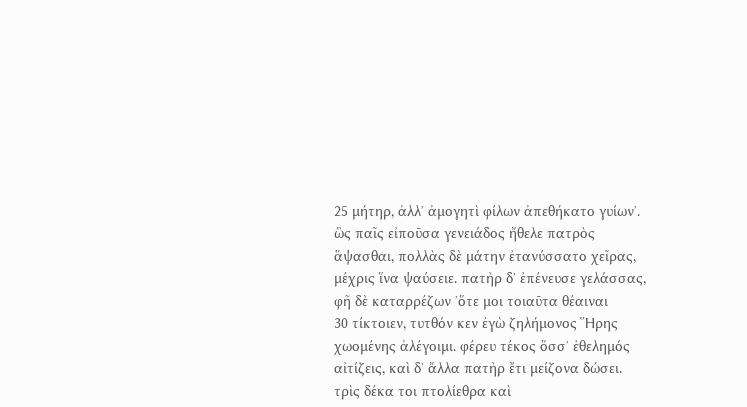25 μήτηρ, ἀλλʼ ἀμογητὶ φίλων ἀπεθήκατο γυίωνʼ.
ὣς παῖς εἰποῦσα γενειάδος ἤθελε πατρὸς
ἅψασθαι, πολλὰς δὲ μάτην ἐτανύσσατο χεῖρας,
μέχρις ἵνα ψαύσειε. πατὴρ δʼ ἐπένευσε γελάσσας,
φῆ δὲ καταρρέζων ʼὅτε μοι τοιαῦτα θέαιναι
30 τίκτοιεν, τυτθόν κεν ἐγὼ ζηλήμονος Ἥρης
χωομένης ἀλέγοιμι. φέρευ τέκος ὅσσʼ ἐθελημός
αἰτίζεις, καὶ δʼ ἄλλα πατὴρ ἔτι μείζονα δώσει.
τρὶς δέκα τοι πτολίεθρα καὶ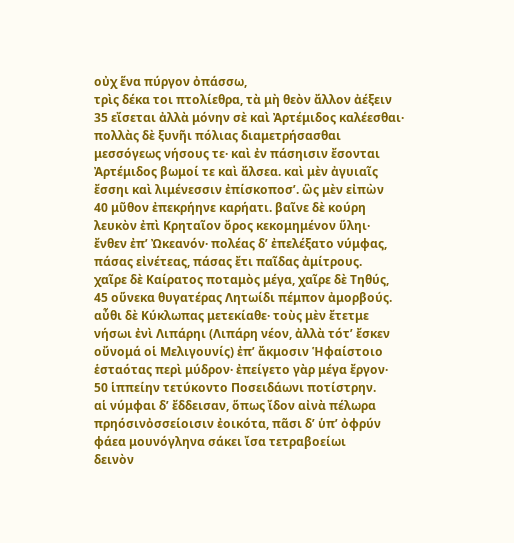οὐχ ἕνα πύργον ὀπάσσω,
τρὶς δέκα τοι πτολίεθρα, τὰ μὴ θεὸν ἄλλον ἀέξειν
35 εἴσεται ἀλλὰ μόνην σὲ καὶ Ἀρτέμιδος καλέεσθαι·
πολλὰς δὲ ξυνῆι πόλιας διαμετρήσασθαι
μεσσόγεως νήσους τε· καὶ ἐν πάσηισιν ἔσονται
Ἀρτέμιδος βωμοί τε καὶ ἄλσεα. καὶ μὲν ἀγυιαῖς
ἔσσηι καὶ λιμένεσσιν ἐπίσκοποσʼ. ὣς μὲν εἰπὼν
40 μῦθον ἐπεκρήηνε καρήατι. βαῖνε δὲ κούρη
λευκὸν ἐπὶ Κρηταῖον ὄρος κεκομημένον ὕληι·
ἔνθεν ἐπʼ Ὠκεανόν· πολέας δʼ ἐπελέξατο νύμφας,
πάσας εἰνέτεας, πάσας ἔτι παῖδας ἀμίτρους.
χαῖρε δὲ Καίρατος ποταμὸς μέγα, χαῖρε δὲ Τηθύς,
45 οὕνεκα θυγατέρας Λητωίδι πέμπον ἀμορβούς.
αὖθι δὲ Κύκλωπας μετεκίαθε· τοὺς μὲν ἔτετμε
νήσωι ἐνὶ Λιπάρηι (Λιπάρη νέον, ἀλλὰ τότʼ ἔσκεν
οὔνομά οἱ Μελιγουνίς) ἐπʼ ἄκμοσιν Ἡφαίστοιο
ἑσταότας περὶ μύδρον· ἐπείγετο γὰρ μέγα ἔργον·
50 ἱππείην τετύκοντο Ποσειδάωνι ποτίστρην.
αἱ νύμφαι δʼ ἔδδεισαν, ὅπως ἴδον αἰνὰ πέλωρα
πρηόσινὀσσείοισιν ἐοικότα, πᾶσι δʼ ὑπʼ ὀφρύν
φάεα μουνόγληνα σάκει ἴσα τετραβοείωι
δεινὸν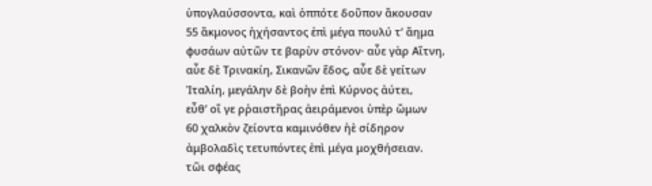ὑπογλαύσσοντα, καὶ ὁππότε δοῦπον ἄκουσαν
55 ἄκμονος ἠχήσαντος ἐπὶ μέγα πουλύ τʼ ἄημα
φυσάων αὐτῶν τε βαρὺν στόνον· αὖε γὰρ Αἴτνη,
αὖε δὲ Τρινακίη, Σικανῶν ἕδος, αὖε δὲ γείτων
Ἰταλίη, μεγάλην δὲ βοὴν ἐπὶ Κύρνος ἀύτει,
εὖθʼ οἵ γε ρῥαιστῆρας ἀειράμενοι ὑπὲρ ὤμων
60 χαλκὸν ζείοντα καμινόθεν ἠὲ σίδηρον
ἀμβολαδὶς τετυπόντες ἐπὶ μέγα μοχθήσειαν.
τῶι σφέας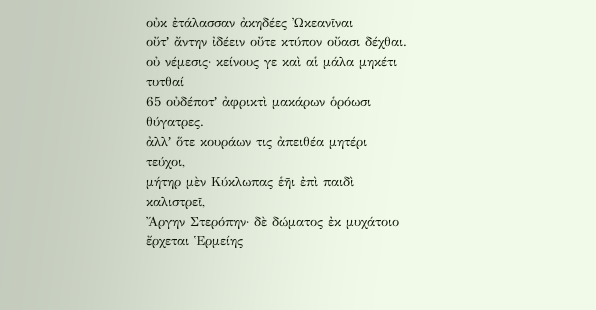οὐκ ἐτάλασσαν ἀκηδέες Ὠκεανῖναι
οὔτʼ ἄντην ἰδέειν οὔτε κτύπον οὔασι δέχθαι.
οὐ νέμεσις· κείνους γε καὶ αἱ μάλα μηκέτι τυτθαί
65 οὐδέποτʼ ἀφρικτὶ μακάρων ὁρόωσι θύγατρες.
ἀλλʼ ὅτε κουράων τις ἀπειθέα μητέρι τεύχοι,
μήτηρ μὲν Κύκλωπας ἑῆι ἐπὶ παιδὶ καλιστρεῖ,
Ἄργην Στερόπην· δὲ δώματος ἐκ μυχάτοιο
ἔρχεται Ἑρμείης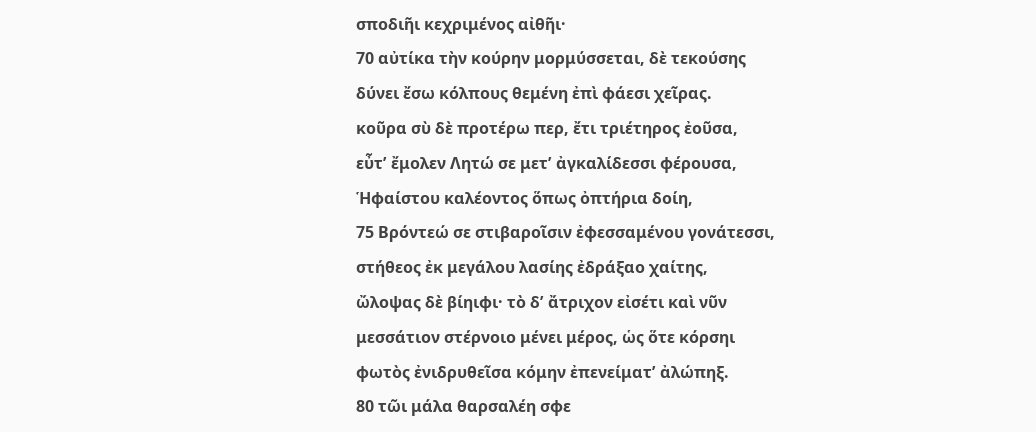σποδιῆι κεχριμένος αἰθῆι·
70 αὐτίκα τὴν κούρην μορμύσσεται, δὲ τεκούσης
δύνει ἔσω κόλπους θεμένη ἐπὶ φάεσι χεῖρας.
κοῦρα σὺ δὲ προτέρω περ, ἔτι τριέτηρος ἐοῦσα,
εὖτʼ ἔμολεν Λητώ σε μετʼ ἀγκαλίδεσσι φέρουσα,
Ἡφαίστου καλέοντος ὅπως ὀπτήρια δοίη,
75 Βρόντεώ σε στιβαροῖσιν ἐφεσσαμένου γονάτεσσι,
στήθεος ἐκ μεγάλου λασίης ἐδράξαο χαίτης,
ὤλοψας δὲ βίηιφι· τὸ δʼ ἄτριχον εἰσέτι καὶ νῦν
μεσσάτιον στέρνοιο μένει μέρος, ὡς ὅτε κόρσηι
φωτὸς ἐνιδρυθεῖσα κόμην ἐπενείματʼ ἀλώπηξ.
80 τῶι μάλα θαρσαλέη σφε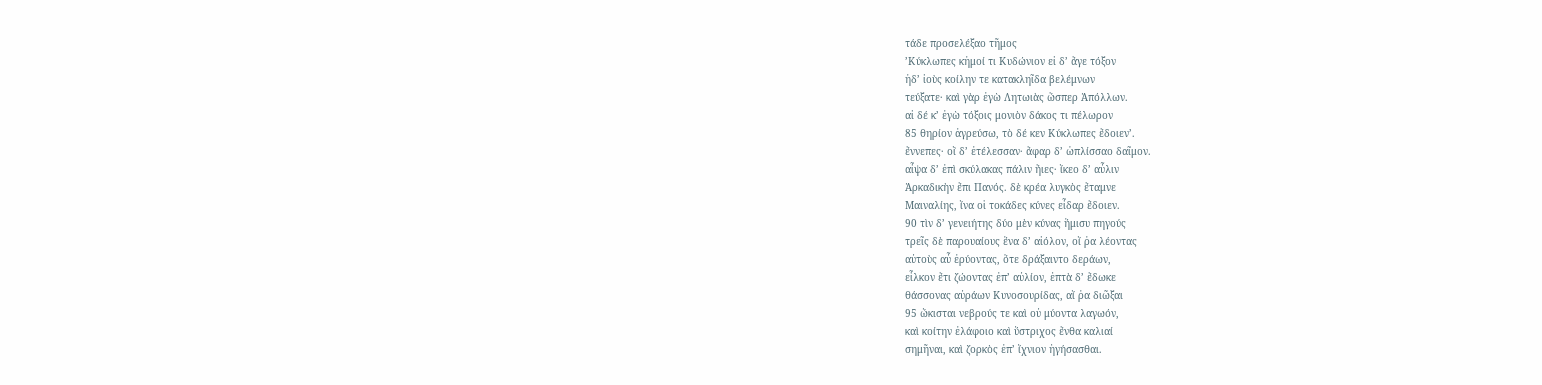τάδε προσελέξαο τῆμος
ʼΚύκλωπες κἠμοί τι Κυδώνιον εἰ δʼ ἄγε τόξον
ἠδʼ ἰοὺς κοίλην τε κατακληῖδα βελέμνων
τεύξατε· καὶ γὰρ ἐγὼ Λητωιὰς ὥσπερ Ἀπόλλων.
αἰ δέ κʼ ἐγὼ τόξοις μονιὸν δάκος τι πέλωρον
85 θηρίον ἀγρεύσω, τὸ δέ κεν Κύκλωπες ἔδοιενʼ.
ἔννεπες· οἳ δʼ ἐτέλεσσαν· ἄφαρ δʼ ὡπλίσσαο δαῖμον.
αἶψα δʼ ἐπὶ σκύλακας πάλιν ἤιες· ἵκεο δʼ αὖλιν
Ἀρκαδικὴν ἔπι Πανός. δὲ κρέα λυγκὸς ἔταμνε
Μαιναλίης, ἵνα οἱ τοκάδες κύνες εἶδαρ ἔδοιεν.
90 τὶν δʼ γενειήτης δύο μὲν κύνας ἥμισυ πηγούς
τρεῖς δὲ παρουαίους ἕνα δʼ αἰόλον, οἵ ῥα λέοντας
αὐτοὺς αὖ ἐρύοντας, ὅτε δράξαιντο δεράων,
εἷλκον ἔτι ζώοντας ἐπʼ αὐλίον, ἑπτὰ δʼ ἔδωκε
θάσσονας αὐράων Κυνοσουρίδας, αἵ ῥα διῶξαι
95 ὤκισται νεβρούς τε καὶ οὐ μύοντα λαγωόν,
καὶ κοίτην ἐλάφοιο καὶ ὕστριχος ἔνθα καλιαί
σημῆναι, καὶ ζορκὸς ἐπʼ ἴχνιον ἡγήσασθαι.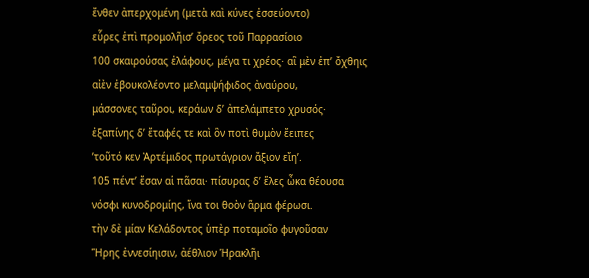ἔνθεν ἀπερχομένη (μετὰ καὶ κύνες ἐσσεύοντο)
εὗρες ἐπὶ προμολῆισʼ ὄρεος τοῦ Παρρασίοιο
100 σκαιρούσας ἐλάφους, μέγα τι χρέος· αἳ μὲν ἐπʼ ὄχθηις
αἰὲν ἐβουκολέοντο μελαμψήφιδος ἀναύρου,
μάσσονες ταῦροι, κεράων δʼ ἀπελάμπετο χρυσός·
ἐξαπίνης δʼ ἔταφές τε καὶ ὃν ποτὶ θυμὸν ἔειπες
ʼτοῦτό κεν Ἀρτέμιδος πρωτάγριον ἄξιον εἴηʼ.
105 πέντʼ ἔσαν αἱ πᾶσαι· πίσυρας δʼ ἕλες ὦκα θέουσα
νόσφι κυνοδρομίης, ἵνα τοι θοὸν ἅρμα φέρωσι.
τὴν δὲ μίαν Κελάδοντος ὑπὲρ ποταμοῖο φυγοῦσαν
Ἥρης ἐννεσίηισιν, ἀέθλιον Ἡρακλῆι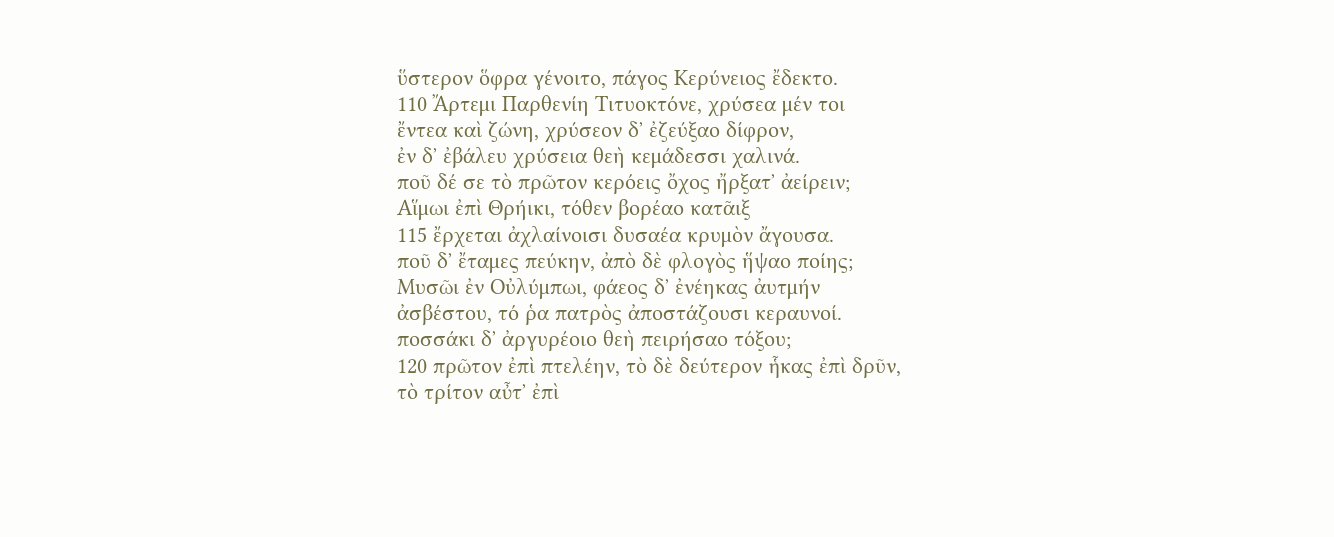ὕστερον ὅφρα γένοιτο, πάγος Κερύνειος ἔδεκτο.
110 Ἄρτεμι Παρθενίη Τιτυοκτόνε, χρύσεα μέν τοι
ἔντεα καὶ ζώνη, χρύσεον δʼ ἐζεύξαο δίφρον,
ἐν δʼ ἐβάλευ χρύσεια θεὴ κεμάδεσσι χαλινά.
ποῦ δέ σε τὸ πρῶτον κερόεις ὄχος ἤρξατʼ ἀείρειν;
Αἵμωι ἐπὶ Θρήικι, τόθεν βορέαο κατᾶιξ
115 ἔρχεται ἀχλαίνοισι δυσαέα κρυμὸν ἄγουσα.
ποῦ δʼ ἔταμες πεύκην, ἀπὸ δὲ φλογὸς ἥψαο ποίης;
Μυσῶι ἐν Οὐλύμπωι, φάεος δʼ ἐνέηκας ἀυτμήν
ἀσβέστου, τό ῥα πατρὸς ἀποστάζουσι κεραυνοί.
ποσσάκι δʼ ἀργυρέοιο θεὴ πειρήσαο τόξου;
120 πρῶτον ἐπὶ πτελέην, τὸ δὲ δεύτερον ἧκας ἐπὶ δρῦν,
τὸ τρίτον αὖτʼ ἐπὶ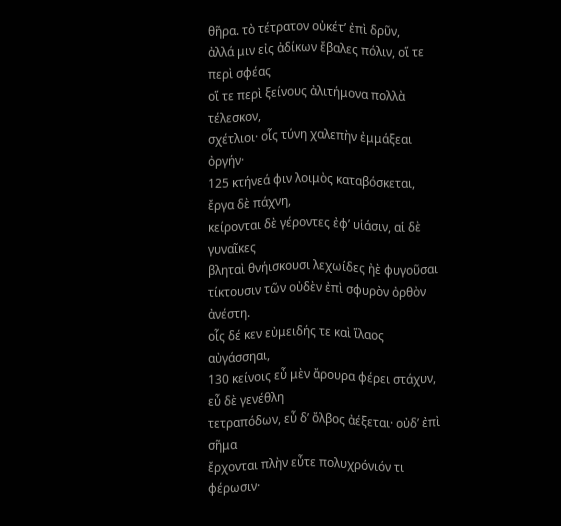θῆρα. τὸ τέτρατον οὐκέτʼ ἐπὶ δρῦν,
ἀλλά μιν εἰς ἀδίκων ἔβαλες πόλιν, οἵ τε περὶ σφέας
οἵ τε περὶ ξείνους ἀλιτήμονα πολλὰ τέλεσκον,
σχέτλιοι· οἷς τύνη χαλεπὴν ἐμμάξεαι ὀργήν·
125 κτήνεά φιν λοιμὸς καταβόσκεται, ἔργα δὲ πάχνη,
κείρονται δὲ γέροντες ἐφʼ υἱάσιν, αἱ δὲ γυναῖκες
βληταὶ θνήισκουσι λεχωίδες ἠὲ φυγοῦσαι
τίκτουσιν τῶν οὐδὲν ἐπὶ σφυρὸν ὀρθὸν ἀνέστη.
οἷς δέ κεν εὐμειδής τε καὶ ἵλαος αὐγάσσηαι,
130 κείνοις εὖ μὲν ἄρουρα φέρει στάχυν, εὖ δὲ γενέθλη
τετραπόδων, εὖ δʼ ὄλβος ἀέξεται· οὐδʼ ἐπὶ σῆμα
ἔρχονται πλὴν εὖτε πολυχρόνιόν τι φέρωσιν·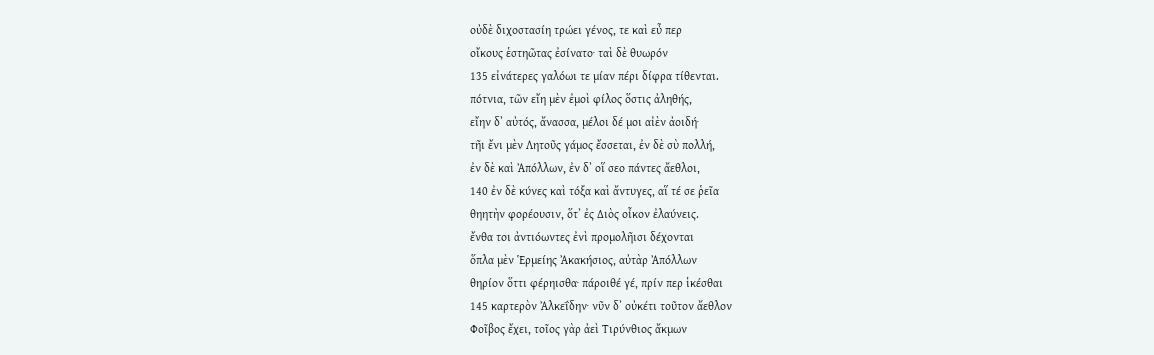οὐδὲ διχοστασίη τρώει γένος, τε καὶ εὖ περ
οἴκους ἑστηῶτας ἐσίνατο· ταὶ δὲ θυωρόν
135 εἰνάτερες γαλόωι τε μίαν πέρι δίφρα τίθενται.
πότνια, τῶν εἴη μὲν ἐμοὶ φίλος ὅστις ἀληθής,
εἴην δʼ αὐτός, ἄνασσα, μέλοι δέ μοι αἰὲν ἀοιδή·
τῆι ἔνι μὲν Λητοῦς γάμος ἔσσεται, ἐν δὲ σὺ πολλή,
ἐν δὲ καὶ Ἀπόλλων, ἐν δʼ οἵ σεο πάντες ἄεθλοι,
140 ἐν δὲ κύνες καὶ τόξα καὶ ἄντυγες, αἵ τέ σε ῥεῖα
θηητὴν φορέουσιν, ὅτʼ ἐς Διὸς οἶκον ἐλαύνεις.
ἔνθα τοι ἀντιόωντες ἐνὶ προμολῆισι δέχονται
ὅπλα μὲν Ἑρμείης Ἀκακήσιος, αὐτὰρ Ἀπόλλων
θηρίον ὅττι φέρηισθα· πάροιθέ γέ, πρίν περ ἱκέσθαι
145 καρτερὸν Ἀλκεΐδην· νῦν δʼ οὐκέτι τοῦτον ἄεθλον
Φοῖβος ἔχει, τοῖος γὰρ ἀεὶ Τιρύνθιος ἄκμων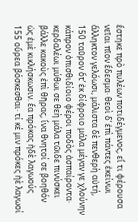ἕστηκε πρὸ πυλέων ποτιδέγμενος, εἴ τι φέρουσα
νεῖαι πῖον ἔδεσμα· θεοὶ δʼ ἐπὶ πάντες ἐκείνωι
ἄλληκτον γελόωσι, μάλιστα δὲ πενθερὴ αὐτή,
150 ταῦρον ὅτʼ ἐκ δίφροιο μάλα μέγαν γε χλούνην
κάπρον ὀπισθιδίοιο φέροι ποδὸς ἀσπαίροντα·
κερδαλέωι μύθωι σε θεὴ μάλα τῶιδε πινύσκει
βάλλε κακοὺς ἐπὶ θῆρας, ἵνα θνητοί σε βοηθόν
ὡς ἐμὲ κικλήσκωσιν. ἔα πρόκας ἠδὲ λαγωούς
155 οὔρεα βόσκεσθαι· τί κέ μιν πρόκες ἠὲ λαγωοί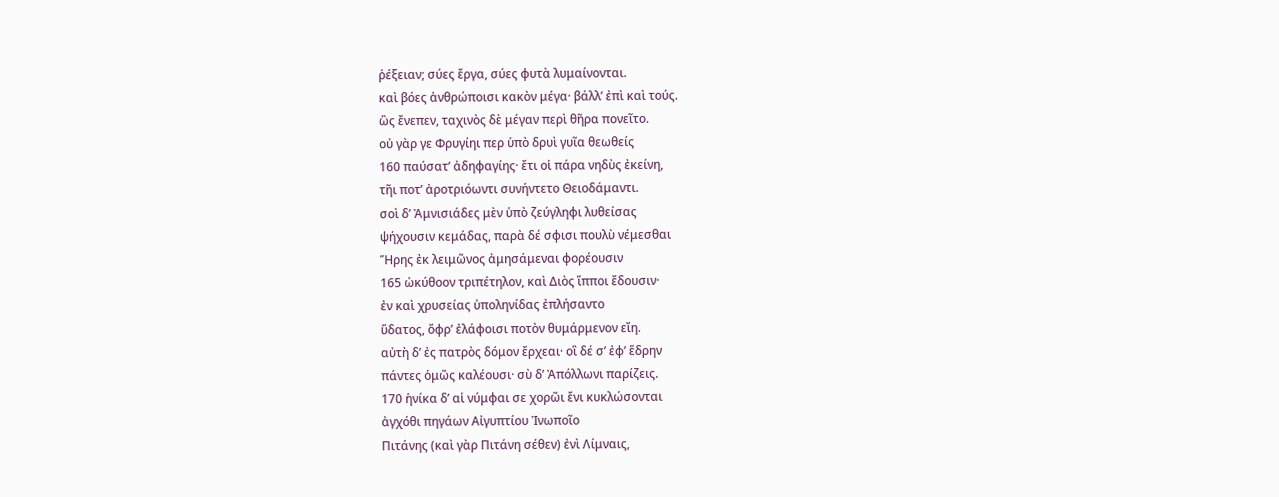ῥέξειαν; σύες ἔργα, σύες φυτὰ λυμαίνονται.
καὶ βόες ἀνθρώποισι κακὸν μέγα· βάλλʼ ἐπὶ καὶ τούς.
ὣς ἔνεπεν, ταχινὸς δὲ μέγαν περὶ θῆρα πονεῖτο.
οὐ γὰρ γε Φρυγίηι περ ὑπὸ δρυὶ γυῖα θεωθείς
160 παύσατʼ ἀδηφαγίης· ἔτι οἱ πάρα νηδὺς ἐκείνη,
τῆι ποτʼ ἀροτριόωντι συνήντετο Θειοδάμαντι.
σοὶ δʼ Ἀμνισιάδες μὲν ὑπὸ ζεύγληφι λυθείσας
ψήχουσιν κεμάδας, παρὰ δέ σφισι πουλὺ νέμεσθαι
Ἥρης ἐκ λειμῶνος ἀμησάμεναι φορέουσιν
165 ὠκύθοον τριπέτηλον, καὶ Διὸς ἵπποι ἔδουσιν·
ἐν καὶ χρυσείας ὑποληνίδας ἐπλήσαντο
ὕδατος, ὄφρʼ ἐλάφοισι ποτὸν θυμάρμενον εἴη.
αὐτὴ δʼ ἐς πατρὸς δόμον ἔρχεαι· οἳ δέ σʼ ἐφʼ ἕδρην
πάντες ὁμῶς καλέουσι· σὺ δʼ Ἀπόλλωνι παρίζεις.
170 ἡνίκα δʼ αἱ νύμφαι σε χορῶι ἔνι κυκλώσονται
ἀγχόθι πηγάων Αἰγυπτίου Ἰνωποῖο
Πιτάνης (καὶ γὰρ Πιτάνη σέθεν) ἐνὶ Λίμναις,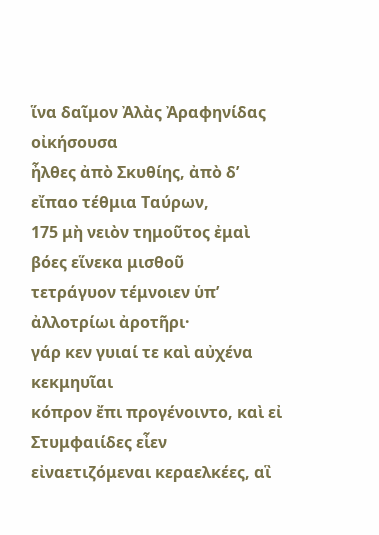ἵνα δαῖμον Ἀλὰς Ἀραφηνίδας οἰκήσουσα
ἦλθες ἀπὸ Σκυθίης, ἀπὸ δʼ εἴπαο τέθμια Ταύρων,
175 μὴ νειὸν τημοῦτος ἐμαὶ βόες εἵνεκα μισθοῦ
τετράγυον τέμνοιεν ὑπʼ ἀλλοτρίωι ἀροτῆρι·
γάρ κεν γυιαί τε καὶ αὐχένα κεκμηυῖαι
κόπρον ἔπι προγένοιντο, καὶ εἰ Στυμφαιίδες εἶεν
εἰναετιζόμεναι κεραελκέες, αἳ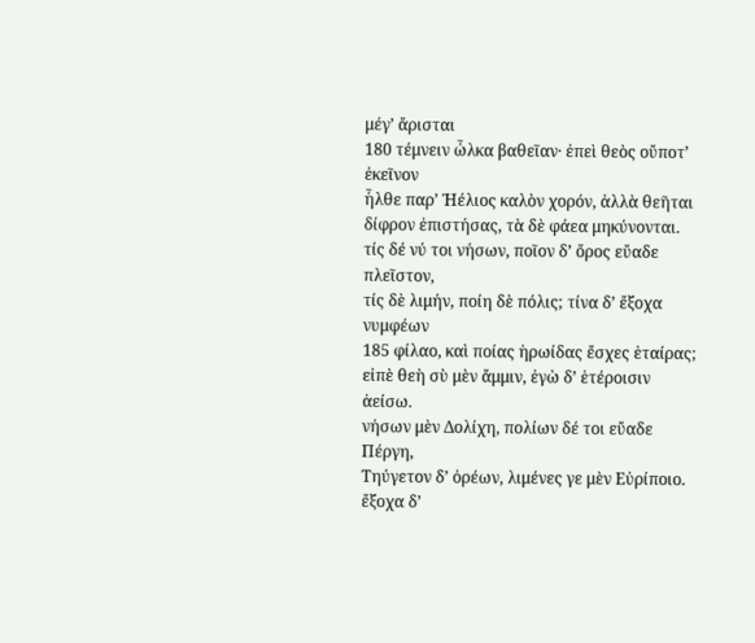μέγʼ ἄρισται
180 τέμνειν ὦλκα βαθεῖαν· ἐπεὶ θεὸς οὔποτʼ ἐκεῖνον
ἦλθε παρʼ Ἠέλιος καλὸν χορόν, ἀλλὰ θεῆται
δίφρον ἐπιστήσας, τὰ δὲ φάεα μηκύνονται.
τίς δέ νύ τοι νήσων, ποῖον δʼ ὄρος εὔαδε πλεῖστον,
τίς δὲ λιμήν, ποίη δὲ πόλις; τίνα δʼ ἔξοχα νυμφέων
185 φίλαο, καὶ ποίας ἡρωίδας ἔσχες ἑταίρας;
εἰπὲ θεὴ σὺ μὲν ἄμμιν, ἐγὼ δʼ ἑτέροισιν ἀείσω.
νήσων μὲν Δολίχη, πολίων δέ τοι εὔαδε Πέργη,
Τηύγετον δʼ ὀρέων, λιμένες γε μὲν Εὐρίποιο.
ἔξοχα δʼ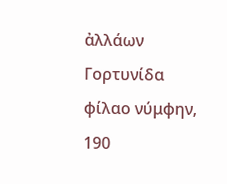ἀλλάων Γορτυνίδα φίλαο νύμφην,
190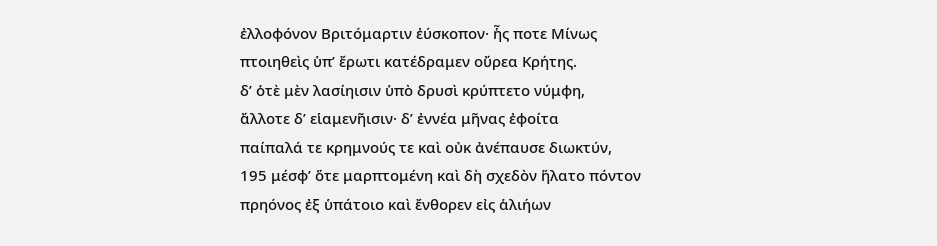ἐλλοφόνον Βριτόμαρτιν ἐύσκοπον· ἧς ποτε Μίνως
πτοιηθεὶς ὑπʼ ἔρωτι κατέδραμεν οὔρεα Κρήτης.
δʼ ὁτὲ μὲν λασίηισιν ὑπὸ δρυσὶ κρύπτετο νύμφη,
ἄλλοτε δʼ εἱαμενῆισιν· δʼ ἐννέα μῆνας ἐφοίτα
παίπαλά τε κρημνούς τε καὶ οὐκ ἀνέπαυσε διωκτύν,
195 μέσφʼ ὅτε μαρπτομένη καὶ δὴ σχεδὸν ἥλατο πόντον
πρηόνος ἐξ ὑπάτοιο καὶ ἔνθορεν εἰς ἁλιήων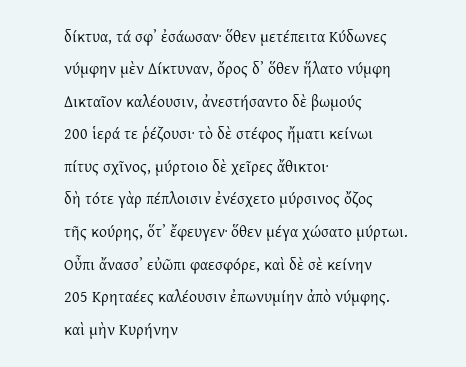δίκτυα, τά σφʼ ἐσάωσαν· ὅθεν μετέπειτα Κύδωνες
νύμφην μὲν Δίκτυναν, ὄρος δʼ ὅθεν ἥλατο νύμφη
Δικταῖον καλέουσιν, ἀνεστήσαντο δὲ βωμούς
200 ἱερά τε ῥέζουσι· τὸ δὲ στέφος ἤματι κείνωι
πίτυς σχῖνος, μύρτοιο δὲ χεῖρες ἄθικτοι·
δὴ τότε γὰρ πέπλοισιν ἐνέσχετο μύρσινος ὄζος
τῆς κούρης, ὅτʼ ἔφευγεν· ὅθεν μέγα χώσατο μύρτωι.
Οὖπι ἄνασσʼ εὐῶπι φαεσφόρε, καὶ δὲ σὲ κείνην
205 Κρηταέες καλέουσιν ἐπωνυμίην ἀπὸ νύμφης.
καὶ μὴν Κυρήνην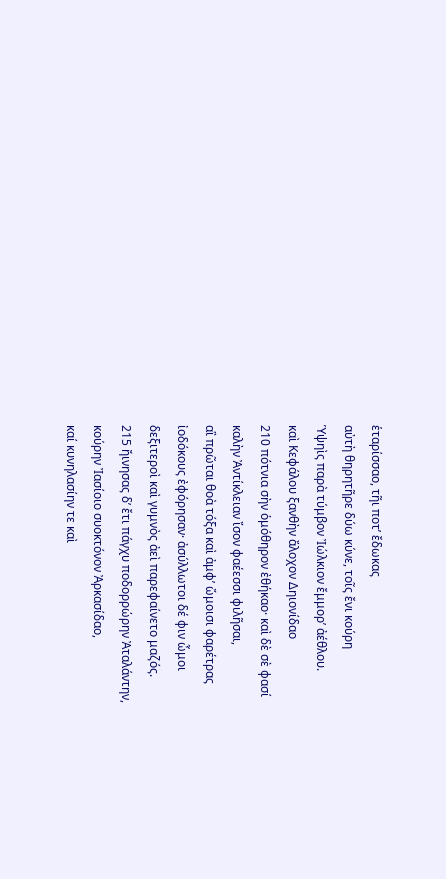ἑταρίσσαο, τῆι ποτʼ ἔδωκας
αὐτὴ θηρητῆρε δύω κύνε, τοῖς ἔνι κούρη
Ὑψηὶς παρὰ τύμβον Ἰώλκιον ἔμμορʼ ἀέθλου.
καὶ Κεφάλου ξανθὴν ἄλοχον Δηιονίδαο
210 πότνια σὴν ὁμόθηρον ἐθήκαο· καὶ δὲ σὲ φασί
καλὴν Ἀντίκλειαν ἴσον φαέεσσι φιλῆσαι,
αἳ πρῶται θοὰ τόξα καὶ ἀμφʼ ὤμοισι φαρέτρας
ἰοδόκους ἐφόρησαν· ἀσύλλωτοι δέ φιν ὦμοι
δεξιτεροὶ καὶ γυμνὸς ἀεὶ παρεφαίνετο μαζός.
215 ἤινησας δʼ ἔτι πάγχυ ποδορρώρην Ἀταλάντην,
κούρην Ἰασίοιο συοκτόνον Ἀρκασίδαο,
καί κυνηλασίην τε καὶ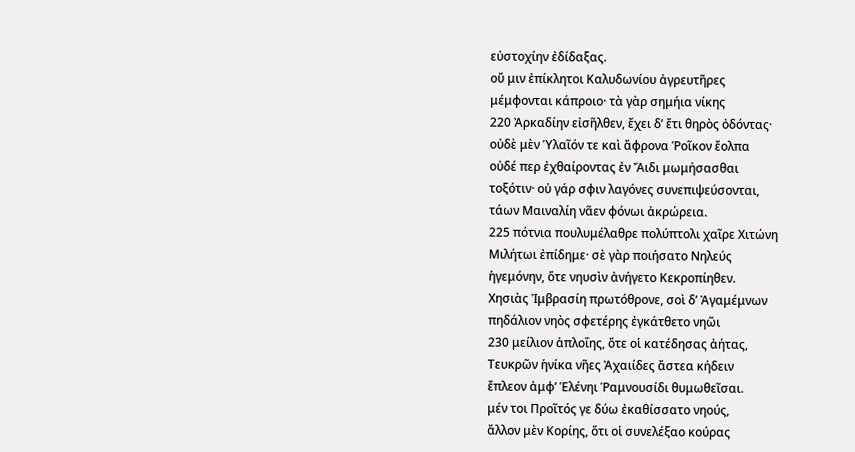εὐστοχίην ἐδίδαξας.
οὔ μιν ἐπίκλητοι Καλυδωνίου ἀγρευτῆρες
μέμφονται κάπροιο· τὰ γὰρ σημήια νίκης
220 Ἀρκαδίην εἰσῆλθεν, ἔχει δʼ ἔτι θηρὸς ὀδόντας·
οὐδὲ μὲν Ὑλαῖόν τε καὶ ἄφρονα Ῥοῖκον ἔολπα
οὐδέ περ ἐχθαίροντας ἐν Ἄιδι μωμήσασθαι
τοξότιν· οὐ γάρ σφιν λαγόνες συνεπιψεύσονται,
τάων Μαιναλίη νᾶεν φόνωι ἀκρώρεια.
225 πότνια πουλυμέλαθρε πολύπτολι χαῖρε Χιτώνη
Μιλήτωι ἐπίδημε· σὲ γὰρ ποιήσατο Νηλεύς
ἡγεμόνην, ὅτε νηυσὶν ἀνήγετο Κεκροπίηθεν.
Χησιὰς Ἰμβρασίη πρωτόθρονε, σοὶ δʼ Ἀγαμέμνων
πηδάλιον νηὸς σφετέρης ἐγκάτθετο νηῶι
230 μείλιον ἀπλοΐης, ὅτε οἱ κατέδησας ἀήτας,
Τευκρῶν ἡνίκα νῆες Ἀχαιίδες ἄστεα κήδειν
ἔπλεον ἀμφʼ Ἑλένηι Ῥαμνουσίδι θυμωθεῖσαι.
μέν τοι Προῖτός γε δύω ἐκαθίσσατο νηούς,
ἄλλον μὲν Κορίης, ὅτι οἱ συνελέξαο κούρας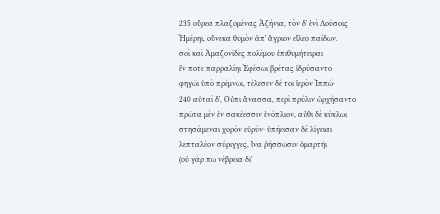235 οὔρεα πλαζομένας Ἀζήνια, τὸν δʼ ἐνὶ Λούσοις
Ἡμέρηι, οὕνεκα θυμὸν ἀπʼ ἄγριον εἵλεο παίδων.
σοὶ καὶ Ἀμαζονίδες πολέμου ἐπιθυμήτειραι
ἔν ποτε παρραλίηι Ἐφέσωι βρέτας ἱδρύσαντο
φηγῶι ὑπὸ πρέμνωι, τέλεσεν δέ τοι ἱερὸν Ἱππώ·
240 αὐταὶ δʼ, Οὖπι ἄνασσα, περὶ πρύλιν ὠρχήσαντο
πρῶτα μὲν ἐν σακέεσσιν ἐνόπλιον, αὖθι δὲ κύκλωι
στησάμεναι χορὸν εὐρύν· ὑπήεισαν δὲ λίγειαι
λεπταλέον σύριγγες, ἵνα ῥήσσωσιν ὁμαρτῆι
(οὐ γάρ πω νέβρεια διʼ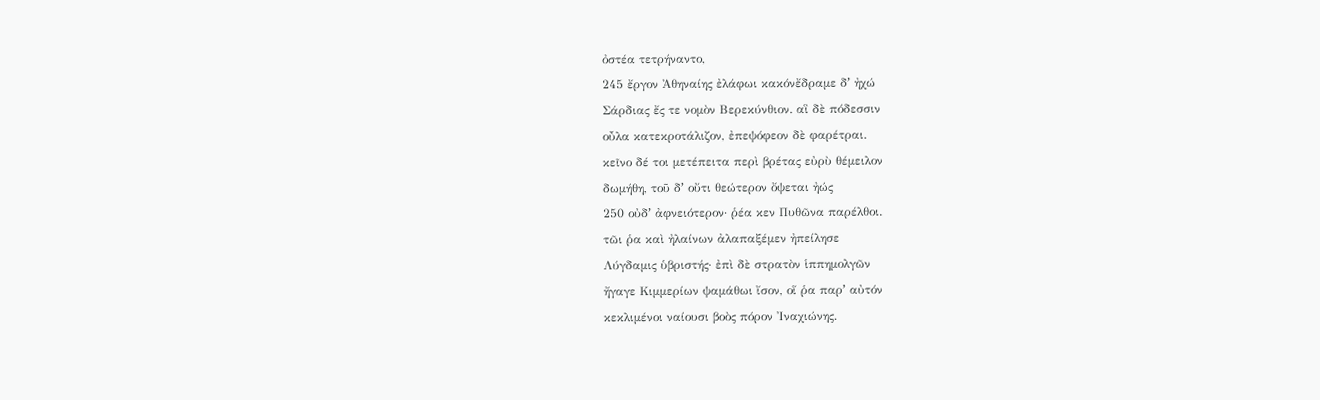ὀστέα τετρήναντο,
245 ἔργον Ἀθηναίης ἐλάφωι κακόνἔδραμε δʼ ἠχώ
Σάρδιας ἔς τε νομὸν Βερεκύνθιον. αἳ δὲ πόδεσσιν
οὖλα κατεκροτάλιζον, ἐπεψόφεον δὲ φαρέτραι.
κεῖνο δέ τοι μετέπειτα περὶ βρέτας εὐρὺ θέμειλον
δωμήθη, τοῦ δʼ οὔτι θεώτερον ὄψεται ἠώς
250 οὐδʼ ἀφνειότερον· ῥέα κεν Πυθῶνα παρέλθοι.
τῶι ῥα καὶ ἠλαίνων ἀλαπαξέμεν ἠπείλησε
Λύγδαμις ὑβριστής· ἐπὶ δὲ στρατὸν ἱππημολγῶν
ἤγαγε Κιμμερίων ψαμάθωι ἴσον, οἵ ῥα παρʼ αὐτόν
κεκλιμένοι ναίουσι βοὸς πόρον Ἰναχιώνης.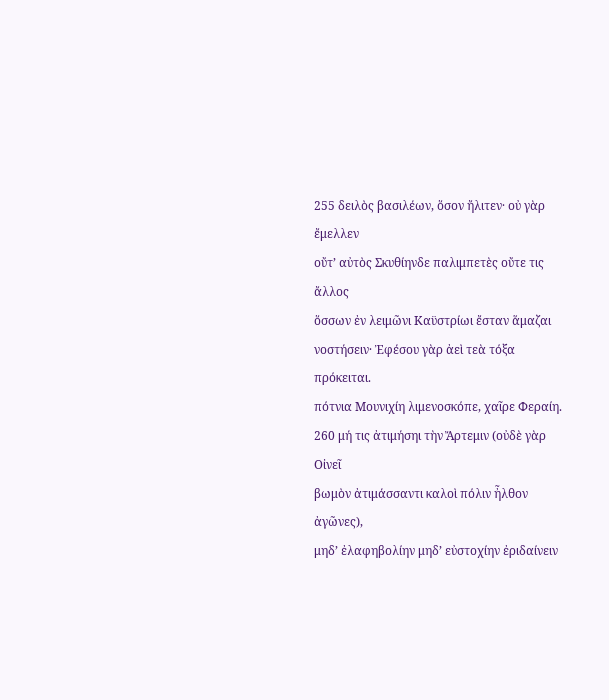255 δειλὸς βασιλέων, ὅσον ἤλιτεν· οὐ γὰρ ἔμελλεν
οὔτʼ αὐτὸς Σκυθίηνδε παλιμπετὲς οὔτε τις ἄλλος
ὅσσων ἐν λειμῶνι Καϋστρίωι ἔσταν ἅμαζαι
νοστήσειν· Ἐφέσου γὰρ ἀεὶ τεὰ τόξα πρόκειται.
πότνια Μουνιχίη λιμενοσκόπε, χαῖρε Φεραίη.
260 μή τις ἀτιμήσηι τὴν Ἄρτεμιν (οὐδὲ γὰρ Οἰνεῖ
βωμὸν ἀτιμάσσαντι καλοὶ πόλιν ἦλθον ἀγῶνες),
μηδʼ ἐλαφηβολίην μηδʼ εὐστοχίην ἐριδαίνειν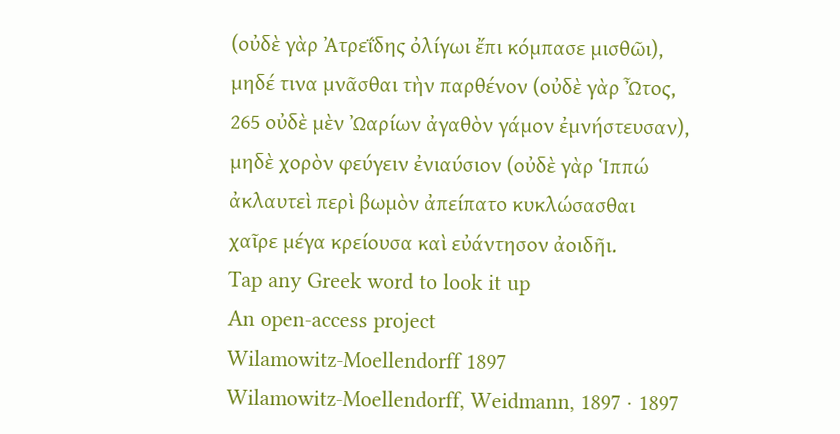(οὐδὲ γὰρ Ἀτρεΐδης ὀλίγωι ἔπι κόμπασε μισθῶι),
μηδέ τινα μνᾶσθαι τὴν παρθένον (οὐδὲ γὰρ Ὦτος,
265 οὐδὲ μὲν Ὠαρίων ἀγαθὸν γάμον ἐμνήστευσαν),
μηδὲ χορὸν φεύγειν ἐνιαύσιον (οὐδὲ γὰρ Ἱππώ
ἀκλαυτεὶ περὶ βωμὸν ἀπείπατο κυκλώσασθαι
χαῖρε μέγα κρείουσα καὶ εὐάντησον ἀοιδῆι.
Tap any Greek word to look it up
An open-access project
Wilamowitz-Moellendorff 1897
Wilamowitz-Moellendorff, Weidmann, 1897 · 1897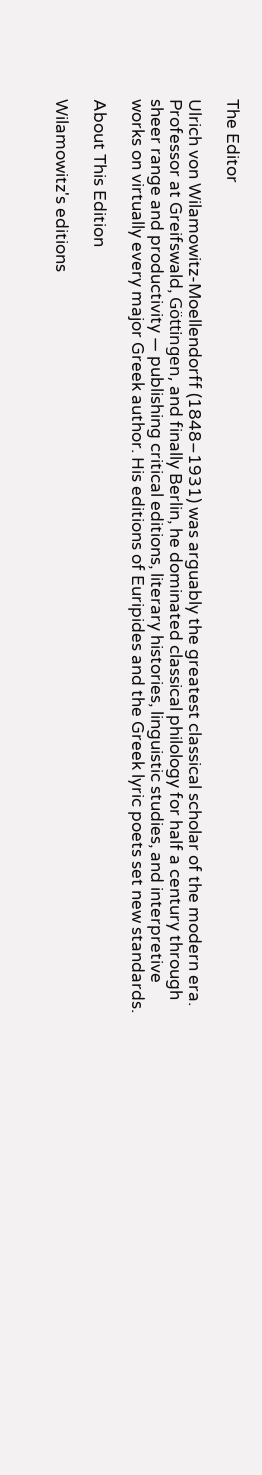The Editor

Ulrich von Wilamowitz-Moellendorff (1848–1931) was arguably the greatest classical scholar of the modern era. Professor at Greifswald, Göttingen, and finally Berlin, he dominated classical philology for half a century through sheer range and productivity — publishing critical editions, literary histories, linguistic studies, and interpretive works on virtually every major Greek author. His editions of Euripides and the Greek lyric poets set new standards.

About This Edition

Wilamowitz's editions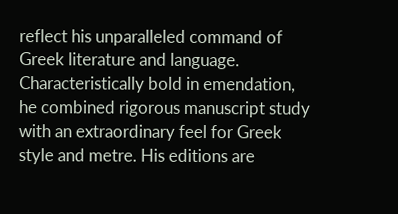reflect his unparalleled command of Greek literature and language. Characteristically bold in emendation, he combined rigorous manuscript study with an extraordinary feel for Greek style and metre. His editions are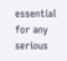essential for any serious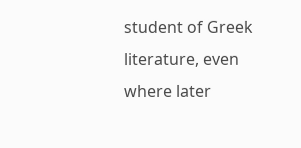student of Greek literature, even where later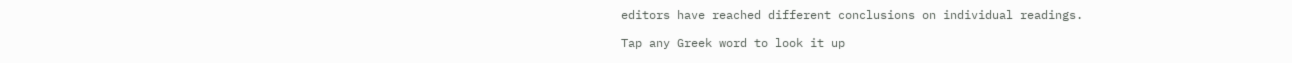editors have reached different conclusions on individual readings.

Tap any Greek word to look it up